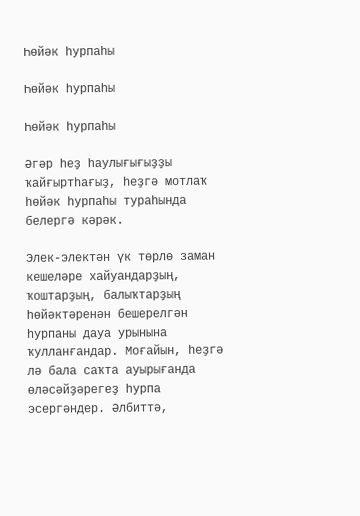Һөйәк һурпаһы

Һөйәк һурпаһы

Һөйәк һурпаһы

Әгәр һеҙ һаулығығыҙҙы ҡайғыртһағыҙ, һеҙгә мотлаҡ һөйәк һурпаһы тураһында белергә кәрәк.

Элек-электән үк төрлө заман кешеләре хайуандарҙың, ҡоштарҙың, балыҡтарҙың һөйәктәренән бешерелгән һурпаны дауа урынына ҡулланғандар. Моғайын, һеҙгә лә бала саҡта ауырығанда өләсәйҙәрегеҙ һурпа эсергәндер. Әлбиттә,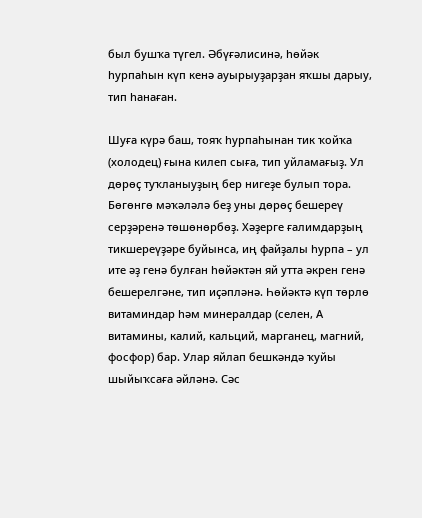был бушҡа түгел. Әбүғәлисинә, һөйәк һурпаһын күп кенә ауырыуҙарҙан яҡшы дарыу, тип һанаған.

Шуға күрә баш, тояҡ һурпаһынан тик ҡойҡа (холодец) ғына килеп сыға, тип уйламағыҙ. Ул дөрөҫ туҡланыуҙың бер нигеҙе булып тора. Бөгөнгө мәҡәләлә беҙ уны дөрөҫ бешереү серҙәренә төшөнөрбөҙ. Хәҙерге ғалимдарҙың тикшереүҙәре буйынса, иң файҙалы һурпа – ул ите әҙ генә булған һөйәктән яй утта әкрен генә бешерелгәне, тип иҫәпләнә. Һөйәктә күп төрлө витаминдар һәм минералдар (селен, А витамины, калий, кальций, марганец, магний, фосфор) бар. Улар яйлап бешкәндә ҡуйы шыйыҡсаға әйләнә. Сәс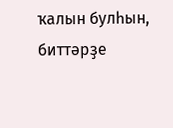ҡалын булһын, биттәрҙе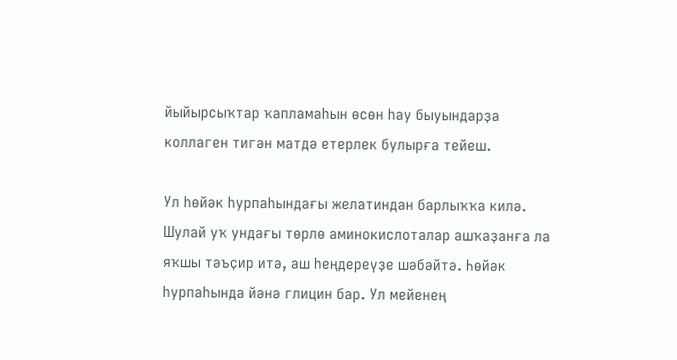йыйырсыҡтар ҡапламаһын өсөн һау быуындарҙа коллаген тигән матдә етерлек булырға тейеш.

Ул һөйәк һурпаһындағы желатиндан барлыҡҡа килә. Шулай уҡ ундағы төрлө аминокислоталар ашҡаҙанға ла яҡшы тәъҫир итә, аш һеңдереүҙе шәбәйтә. Һөйәк һурпаһында йәнә глицин бар. Ул мейенең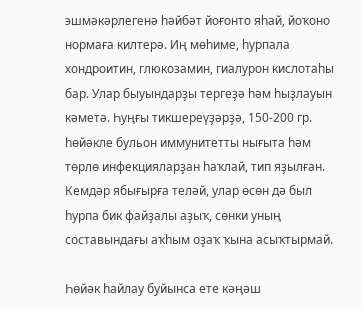эшмәкәрлегенә һәйбәт йоғонто яһай, йоҡоно нормаға килтерә. Иң мөһиме, һурпала хондроитин, глюкозамин, гиалурон кислотаһы бар. Улар быуындарҙы тергеҙә һәм һыҙлауын кәметә. Һуңғы тикшереүҙәрҙә, 150-200 гр. һөйәкле бульон иммунитетты нығыта һәм төрлө инфекцияларҙан һаҡлай, тип яҙылған. Кемдәр ябығырға теләй, улар өсөн дә был һурпа бик файҙалы аҙыҡ, сөнки уның составындағы аҡһым оҙаҡ ҡына асыҡтырмай.

Һөйәк һайлау буйынса ете кәңәш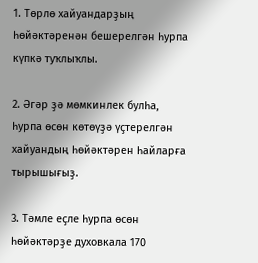1. Төрлө хайуандарҙың һөйәктәренән бешерелгән һурпа күпкә туҡлыҡлы.

2. Әгәр ҙә мөмкинлек булһа, һурпа өсөн көтөүҙә үҫтерелгән хайуандың һөйәктәрен һайларға тырышығыҙ.

3. Тәмле еҫле һурпа өсөн һөйәктәрҙе духовкала 170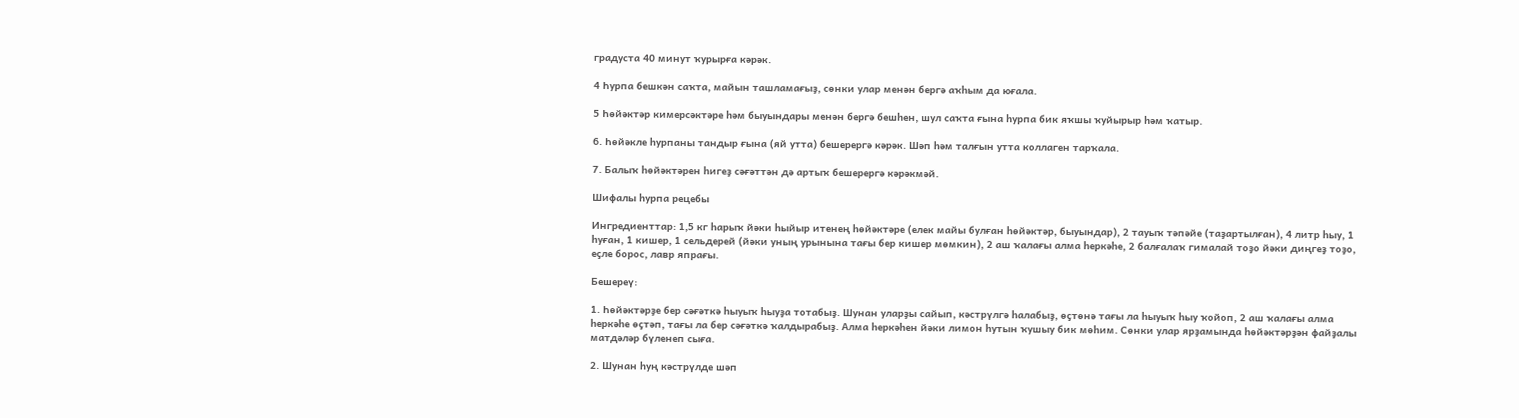градуста 40 минут ҡурырға кәрәк.

4 Һурпа бешкән саҡта, майын ташламағыҙ, сөнки улар менән бергә аҡһым да юғала.

5 Һөйәктәр кимерсәктәре һәм быуындары менән бергә бешһен, шул саҡта ғына һурпа бик яҡшы ҡуйырыр һәм ҡатыр.

6. Һөйәкле һурпаны тандыр ғына (яй утта) бешерергә кәрәк. Шәп һәм талғын утта коллаген тарҡала.

7. Балыҡ һөйәктәрен һигеҙ сәғәттән дә артыҡ бешерергә кәрәкмәй.

Шифалы һурпа рецебы

Ингредиенттар: 1,5 кг һарыҡ йәки һыйыр итенең һөйәктәре (елек майы булған һөйәктәр, быуындар), 2 тауыҡ тәпәйе (таҙартылған), 4 литр һыу, 1 һуған, 1 кишер, 1 сельдерей (йәки уның урынына тағы бер кишер мөмкин), 2 аш ҡалағы алма һеркәһе, 2 балғалаҡ гималай тоҙо йәки диңгеҙ тоҙо, еҫле борос, лавр япрағы.

Бешереү:

1. Һөйәктәрҙе бер сәғәткә һыуыҡ һыуҙа тотабыҙ. Шунан уларҙы сайып, кәстрүлгә һалабыҙ, өҫтөнә тағы ла һыуыҡ һыу ҡойоп, 2 аш ҡалағы алма һеркәһе өҫтәп, тағы ла бер сәғәткә ҡалдырабыҙ. Алма һеркәһен йәки лимон һутын ҡушыу бик мөһим. Сөнки улар ярҙамында һөйәктәрҙән файҙалы матдәләр бүленеп сыға.

2. Шунан һуң кәстрүлде шәп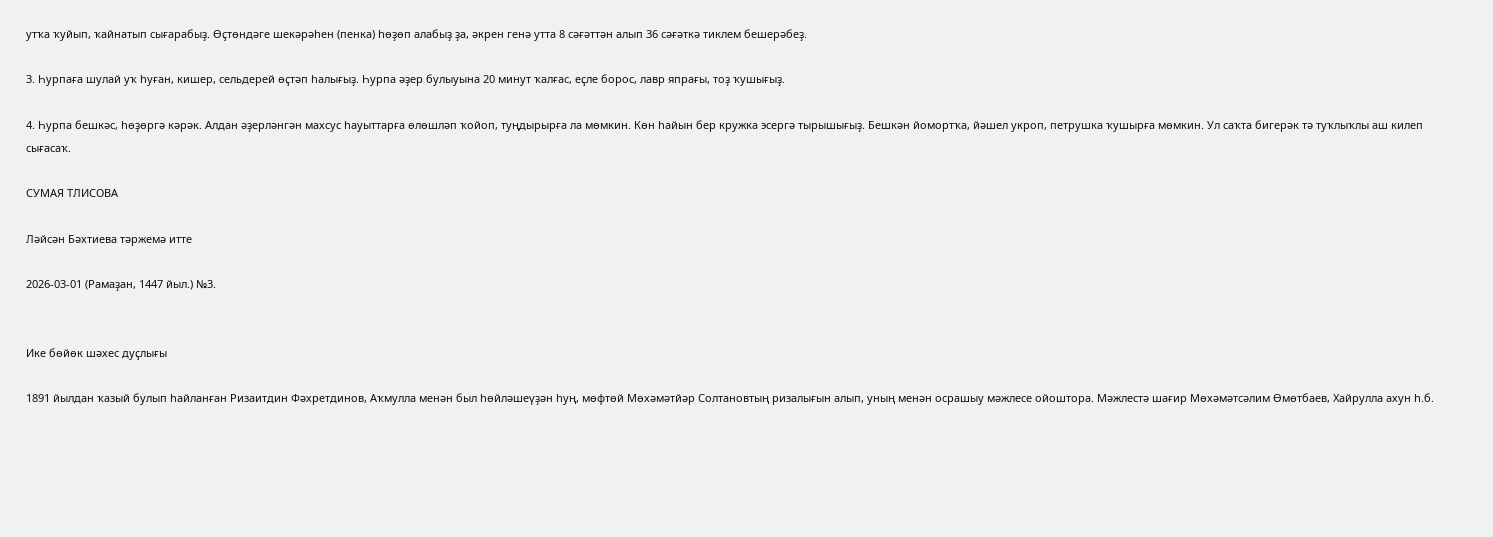утҡа ҡуйып, ҡайнатып сығарабыҙ. Өҫтөндәге шекәрәһен (пенка) һөҙөп алабыҙ ҙа, әкрен генә утта 8 сәғәттән алып 36 сәғәткә тиклем бешерәбеҙ.

3. Һурпаға шулай уҡ һуған, кишер, сельдерей өҫтәп һалығыҙ. Һурпа әҙер булыуына 20 минут ҡалғас, еҫле борос, лавр япрағы, тоҙ ҡушығыҙ.

4. Һурпа бешкәс, һөҙөргә кәрәк. Алдан әҙерләнгән махсус һауыттарға өлөшләп ҡойоп, туңдырырға ла мөмкин. Көн һайын бер кружка эсергә тырышығыҙ. Бешкән йомортҡа, йәшел укроп, петрушка ҡушырға мөмкин. Ул саҡта бигерәк тә туҡлыҡлы аш килеп сығасаҡ.

СУМАЯ ТЛИСОВА

Ләйсән Бәхтиева тәржемә итте

2026-03-01 (Рамаҙан, 1447 йыл.) №3.


Ике бөйөк шәхес дуҫлығы

1891 йылдан ҡазый булып һайланған Ризаитдин Фәхретдинов, Аҡмулла менән был һөйләшеүҙән һуң, мөфтөй Мөхәмәтйәр Солтановтың ризалығын алып, уның менән осрашыу мәжлесе ойоштора. Мәжлестә шағир Мөхәмәтсәлим Өмөтбаев, Хайрулла ахун һ.б.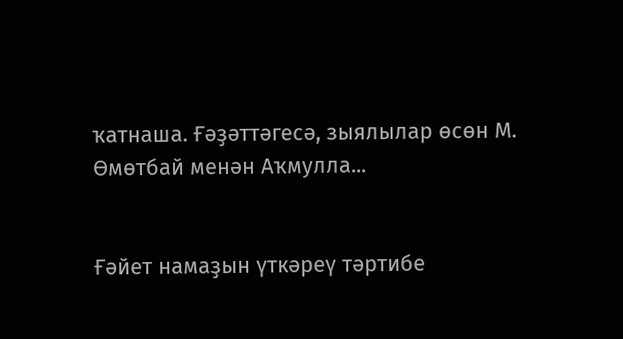ҡатнаша. Ғәҙәттәгесә, зыялылар өсөн М. Өмөтбай менән Аҡмулла...


Ғәйет намаҙын үткәреү тәртибе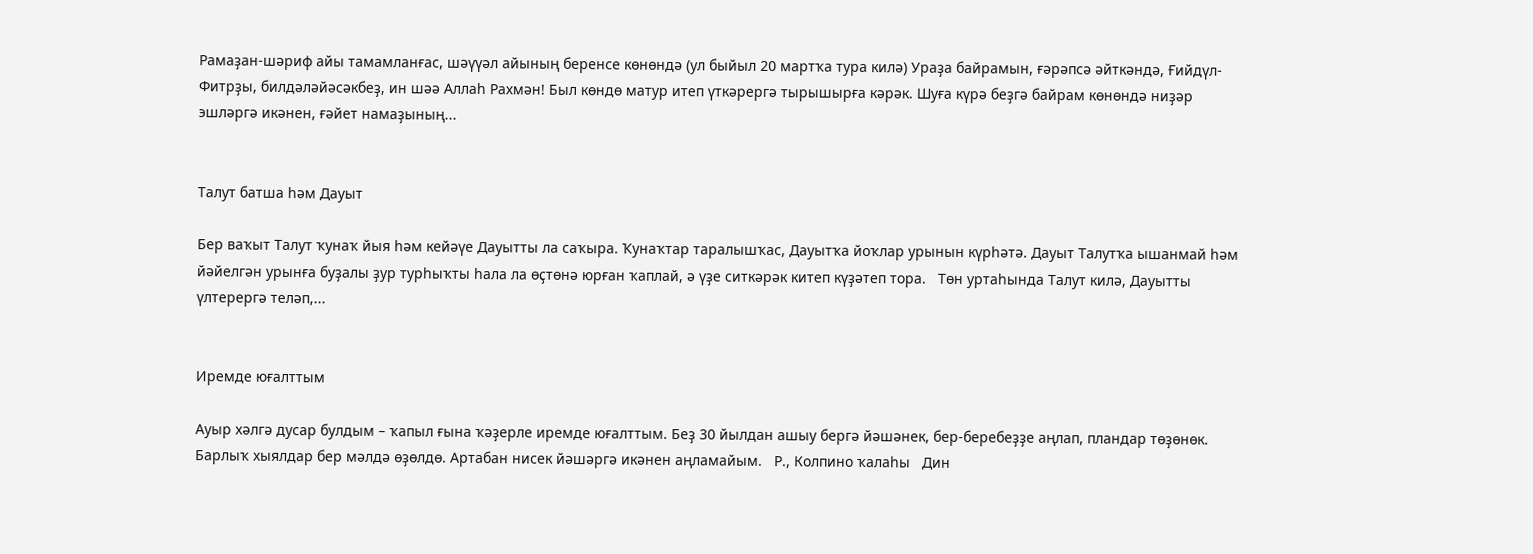Рамаҙан-шәриф айы тамамланғас, шәүүәл айының беренсе көнөндә (ул быйыл 20 мартҡа тура килә) Ураҙа байрамын, ғәрәпсә әйткәндә, Ғийдүл-Фитрҙы, билдәләйәсәкбеҙ, ин шәә Аллаһ Рахмән! Был көндө матур итеп үткәрергә тырышырға кәрәк. Шуға күрә беҙгә байрам көнөндә ниҙәр эшләргә икәнен, ғәйет намаҙының...


Талут батша һәм Дауыт

Бер ваҡыт Талут ҡунаҡ йыя һәм кейәүе Дауытты ла саҡыра. Ҡунаҡтар таралышҡас, Дауытҡа йоҡлар урынын күрһәтә. Дауыт Талутҡа ышанмай һәм йәйелгән урынға буҙалы ҙур турһыҡты һала ла өҫтөнә юрған ҡаплай, ә үҙе ситкәрәк китеп күҙәтеп тора.   Төн уртаһында Талут килә, Дауытты үлтерергә теләп,...


Иремде юғалттым

Ауыр хәлгә дусар булдым – ҡапыл ғына ҡәҙерле иремде юғалттым. Беҙ 30 йылдан ашыу бергә йәшәнек, бер-беребеҙҙе аңлап, пландар төҙөнөк. Барлыҡ хыялдар бер мәлдә өҙөлдө. Артабан нисек йәшәргә икәнен аңламайым.   Р., Колпино ҡалаһы   Дин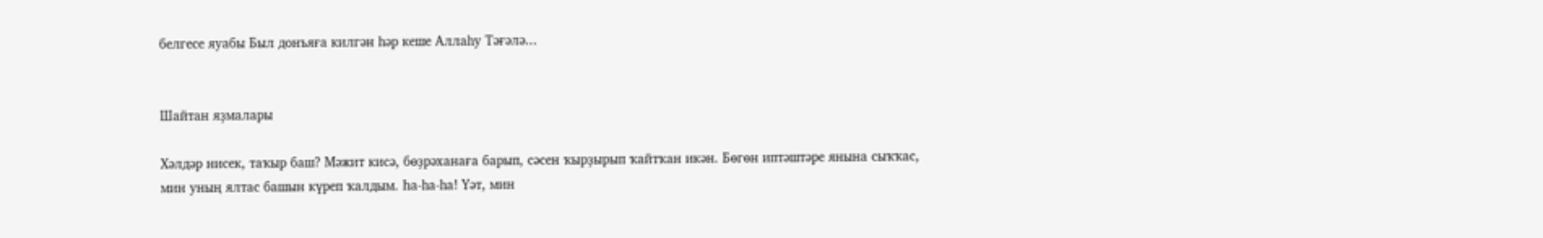белгесе яуабы Был донъяға килгән һәр кеше Аллаһу Тәғәлә...


Шайтан яҙмалары

Хәлдәр нисек, таҡыр баш? Мәжит кисә, бөҙрәханаға барып, сәсен ҡырҙырып ҡайтҡан икән. Бөгөн иптәштәре янына сыҡҡас, мин уның ялтас башын күреп ҡалдым. Һа-һа-һа! Үәт, мин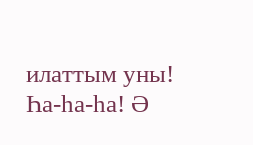илаттым уны! Һа-һа-һа! Ә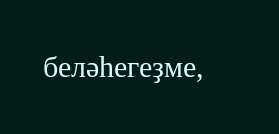беләһегеҙме,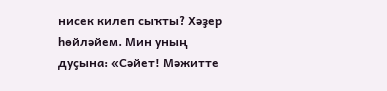нисек килеп сыҡты? Хәҙер һөйләйем. Мин уның дуҫына: «Сәйет! Мәжитте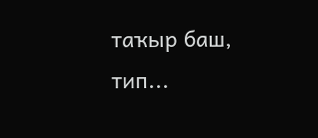таҡыр баш, тип...